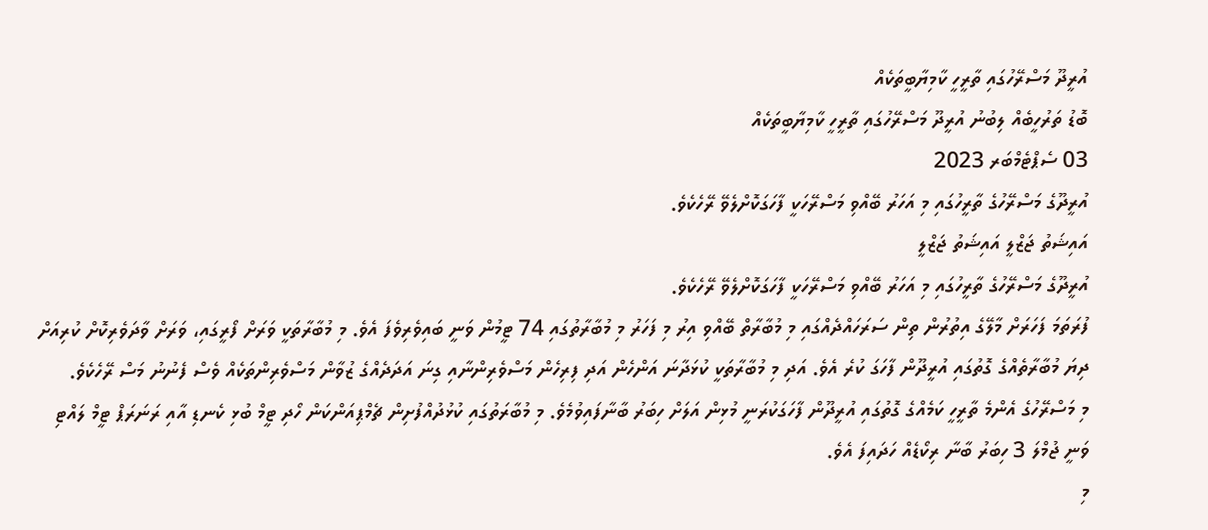އުރީދޫ މަސްރޭހުގައި ތާރީހީ ކާމިޔާބީތަކެއް
ބޮޑު ތަރުހީބެއް ލިބުނު އުރީދޫ މަސްރޭހުގައި ތާރީހީ ކާމިޔާބީތަކެއް
03 ސެޕްޓެމްބަރ 2023
އުރީދޫގެ މަސްރޭހުގެ ތާރީހުގައި މި އަހަރު ބޭއްވި މަސްރޭހަކީ ފާހަގަކޮށްލެވޭ ރޭހެކެވެ.
އައިޝަތު ޖަޒްލީ އައިޝަތު ޖަޒްލީ
އުރީދޫގެ މަސްރޭހުގެ ތާރީހުގައި މި އަހަރު ބޭއްވި މަސްރޭހަކީ ފާހަގަކޮށްލެވޭ ރޭހެކެވެ.
ފުރަތަމަ ފަހަރަށް މާލޭގެ އިތުރުން ތިން ސަރަހައްދެއްގައި މި މުބާރާތް ބޭއްވި އިރު މި ފަހަރު މި މުބާރާތުގައި 74 ޓީމުން ވަނީ ބައިވެރިވެފަ އެވެ. މި މުބާރާތަކީ ވަރަށް ފޯރީގައި، ވަރަށް ވާދަވެރިކޮށް ކުރިއަށް ދިޔަ މުބާރާތެއްގެ ގޮތުގައި އުރީދޫން ފާހަގަ ކުރެ އެވެ. އަދި މި މުބާރާތަކީ ކުޅަދާނަ އަންހެން އަދި ފިރިހެން މަސްވެރިންނާއި ގިނަ އަދަދެއްގެ ޒުވާން މަސްވެރިންތަކެއް ވެސް ފެނުނު މަސް ރޭހެކެވެ.
މި މަސްރޭހުގެ އެންމެ ތާރީހީ ކަމެއްގެ ގޮތުގައި އުރީދޫން ފާހަގަކުރަނީ މުޅިން އަލަށް ހިބަރު ބާނާފައިވުމެވެ. މި މުބާރަތުގައި ކުޅުދުއްފުށިން ޗެމްޕިއަންކަން ހޯދި ޓީމް ބުޅި ކެނޑި އާއި ރަނަރަޕް ޓީމް ލައްޓި ވަނީ ޖުމްލަ 3 ހިބަރު ބާނާ ރިކޯޑެއް ހަދައިފަ އެވެ.
މި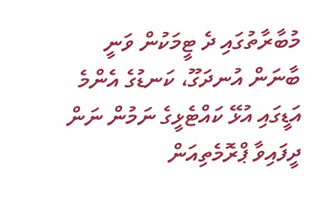މުބާރާތުގައި ދެ ޓީމަކުން ވަނީ ބާނަން އުނދަގޫ، ކަނޑުގެ އެންމެ އަޑީގައި އުޅޭ ކައްޓެޅީގެ ނަމުން ނަން ދީފައިވާ ޕްރޮމެތިއަން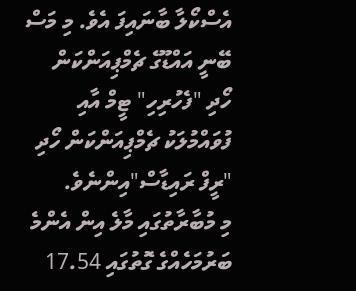އެސްކޯލާ ބާނައިފަ އެވެ. މި މަސް ބޭނީ އައްޑޫގެ ޗެމްޕިއަންކަން ހޯދި "ފެހުރިހި" ޓީމް އާއި ފުވައްމުލަކު ޗެމްޕިއަންކަން ހޯދި "ރީފް ރައިޑާސް"އިންނެވެ.
މި މުބާރާތުގައި މާލެ އިން އެންމެ ބަރުމަހެއްގެ ގޮތުގައި 17.54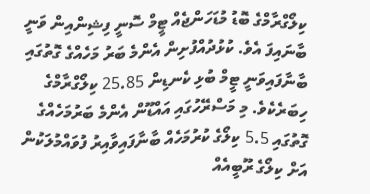ކިލޯގްރާމްގެ ބޮޑު މުޑަހަންޖެއް ޓީމް ސޮނީ ފިޝިންއިން ވަނީ ބާނައިފަ އެވެ. ކުޅުދުއްފުށިން އެންމެ ބަރު މަހެއްގެ ގޮތުގައި ބާނާފައިވަނީ ޓީމް ބުޅި ކެނޑިން 25.85 ކިލޯގްރާމްގެ ހިބަރެކެވެ. މި މަސްރޭހުގައި އައްޑޫން އެންމެ ބަރުމަހެއްގެ ގޮތުގައި 5.5 ކިލޯގެ ކުރުމަހެއް ބާނާފައިވާއިރު ފުވައްމުލަކުން އަށް ކިލޯގެ ރޫބީއެއް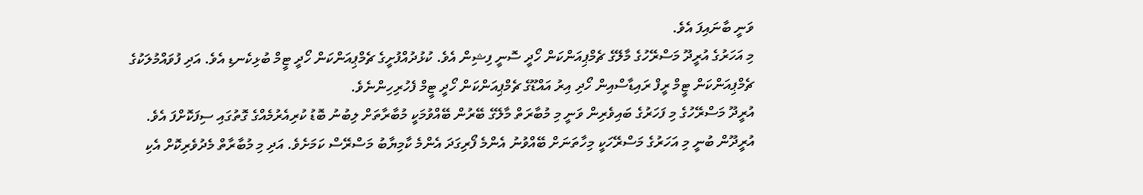ވަނީ ބާނައިފަ އެވެ.
މި އަހަރުގެ އުރީދޫ މަސްރޭހުގެ މާލޭގެ ޗެމްޕިއަންކަން ހޯދީ ސޮނީ ފިޝިން އެވެ. ކުޅުދުއްފުށީގެ ޗެމްޕިއަންކަން ހޯދީ ޓީމް ބުޅިކެނޑި އެވެ. އަދި ފުވައްމުލަކުގެ ޗެމްޕިއަންކަން ޓީމް ރީފް ރައިޑާސްއިން ހޯދި އިރު އައްޑޫގެ ޗެމްޕިއަންކަން ހޯދީ ޓީމް ފެހުރިހިންނެވެ.
އުރީދޫ މަސްރޭހުގެ މި ފަހަރުގެ ބައިވެރިން ވަނީ މި މުބާރަތް މާލޭގެ ބޭރުން ބޭއްވުމަކީ މުބާރާތަށް ލިބުނު ބޮޑު ކުރިއެރުމެއްގެ ގޮތުގައި ސިފަކޮށްފަ އެވެ.
އުރީދޫން ބުނީ މި އަހަރުގެ މަސްރޭހަކީ މިހާތަނަށް ބޭއްވުނު އެންމެ ފޯރިގަދަ އެންމެ ކާމިޔާބު މަސްރޭސް ކަމަށެވެ. އަދި މި މުބާރާތް މެދުވެރިކޮށް އެކި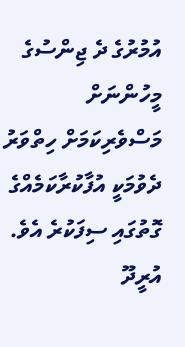އުމުރުގެ ދެ ޖިންސުގެ މީހުންނަށް މަސްވެރިކަމަށް ހިތްވަރު ދެވުމަކީ އުފާކުރާކަމެއްގެ ގޮތުގައި ސިފަކުރެ އެވެ.
އުރީދޫ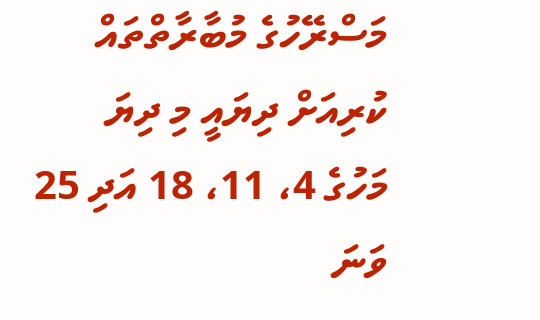މަސްރޭހުގެ މުބާރާތްތައް ކުރިއަށް ދިޔައީ މި ދިޔަ މަހުގެ 4، 11، 18 އަދި 25 ވަނަ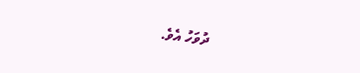ދުވަހު އެވެ.